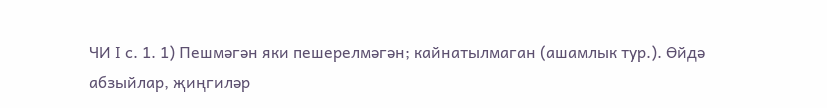ЧИ I с. 1. 1) Пешмәгән яки пешерелмәгән; кайнатылмаган (ашамлык тур.). Өйдә абзыйлар, җиңгиләр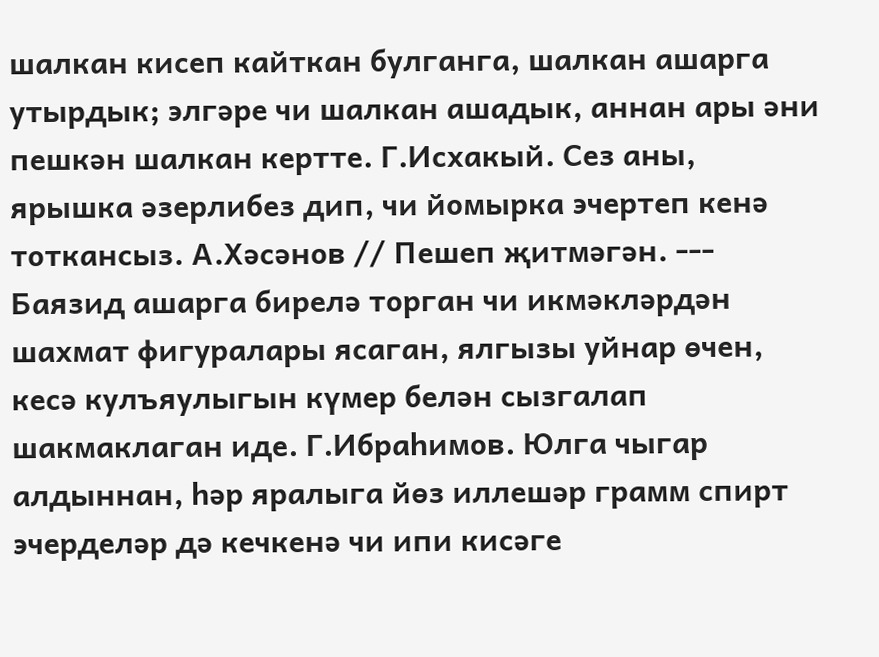шалкан кисеп кайткан булганга, шалкан ашарга утырдык; элгәре чи шалкан ашадык, аннан ары әни пешкән шалкан кертте. Г.Исхакый. Сез аны, ярышка әзерлибез дип, чи йомырка эчертеп кенә тоткансыз. А.Хәсәнов // Пешеп җитмәгән. --- Баязид ашарга бирелә торган чи икмәкләрдән шахмат фигуралары ясаган, ялгызы уйнар өчен, кесә кулъяулыгын күмер белән сызгалап шакмаклаган иде. Г.Ибраһимов. Юлга чыгар алдыннан, һәр яралыга йөз иллешәр грамм спирт эчерделәр дә кечкенә чи ипи кисәге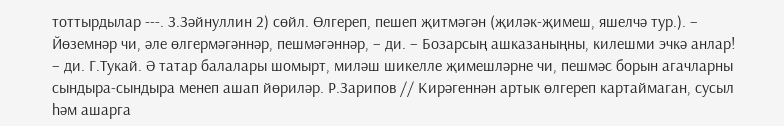тоттырдылар ---. З.Зәйнуллин 2) сөйл. Өлгереп, пешеп җитмәгән (җиләк-җимеш, яшелчә тур.). – Йөземнәр чи, әле өлгермәгәннәр, пешмәгәннәр, – ди. – Бозарсың ашказаныңны, килешми эчкә анлар! – ди. Г.Тукай. Ә татар балалары шомырт, миләш шикелле җимешләрне чи, пешмәс борын агачларны сындыра-сындыра менеп ашап йөриләр. Р.Зарипов // Кирәгеннән артык өлгереп картаймаган, сусыл һәм ашарга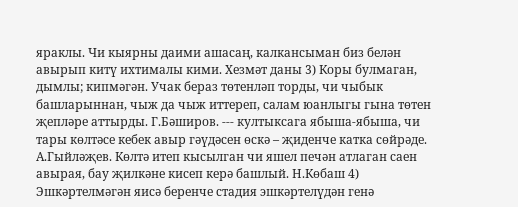яраклы. Чи кыярны даими ашасаң, калкансыман биз белән авырып китү ихтималы кими. Хезмәт даны 3) Коры булмаган, дымлы; кипмәгән. Учак бераз төтенләп торды, чи чыбык башларыннан, чыж да чыж иттереп, салам юанлыгы гына төтен җепләре аттырды. Г.Бәширов. --- култыксага ябыша-ябыша, чи тары көлтәсе кебек авыр гәүдәсен өскә – җиденче катка сөйрәде. А.Гыйләҗев. Көлтә итеп кысылган чи яшел печән атлаган саен авырая, бау җилкәне кисеп керә башлый. Н.Көбаш 4) Эшкәртелмәгән яисә беренче стадия эшкәртелүдән генә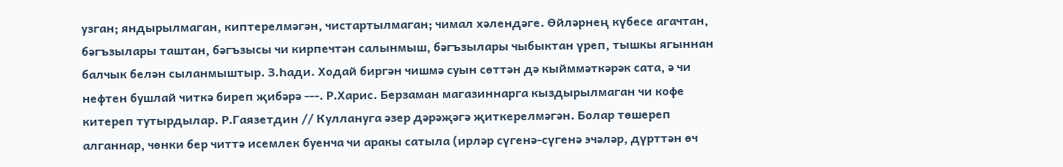узган; яндырылмаган, киптерелмәгән, чистартылмаган; чимал хәлендәге. Өйләрнең күбесе агачтан, бәгъзылары таштан, бәгъзысы чи кирпечтән салынмыш, бәгъзылары чыбыктан үреп, тышкы ягыннан балчык белән сыланмыштыр. З.Һади. Ходай биргән чишмә суын сөттән дә кыйммәткәрәк сата, ә чи нефтен бушлай читкә биреп җибәрә ---. Р.Харис. Берзаман магазиннарга кыздырылмаган чи кофе китереп тутырдылар. Р.Гаязетдин // Куллануга әзер дәрәҗәгә җиткерелмәгән. Болар төшереп алганнар, чөнки бер читтә исемлек буенча чи аракы сатыла (ирләр сүгенә-сүгенә эчәләр, дүрттән өч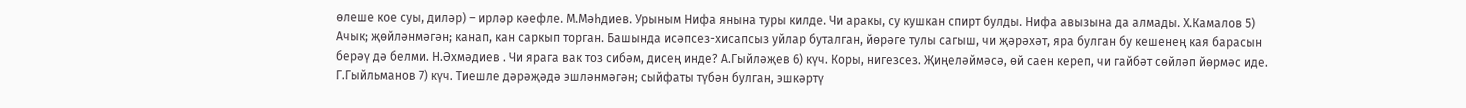өлеше кое суы, диләр) – ирләр кәефле. М.Мәһдиев. Урыным Нифа янына туры килде. Чи аракы, су кушкан спирт булды. Нифа авызына да алмады. Х.Камалов 5) Ачык; җөйләнмәгән; канап, кан саркып торган. Башында исәпсез-хисапсыз уйлар буталган, йөрәге тулы сагыш, чи җәрәхәт, яра булган бу кешенең кая барасын берәү дә белми. Н.Әхмәдиев . Чи ярага вак тоз сибәм, дисең инде? А.Гыйләҗев 6) күч. Коры, нигезсез. Җиңеләймәсә, өй саен кереп, чи гайбәт сөйләп йөрмәс иде. Г.Гыйльманов 7) күч. Тиешле дәрәҗәдә эшләнмәгән; сыйфаты түбән булган, эшкәртү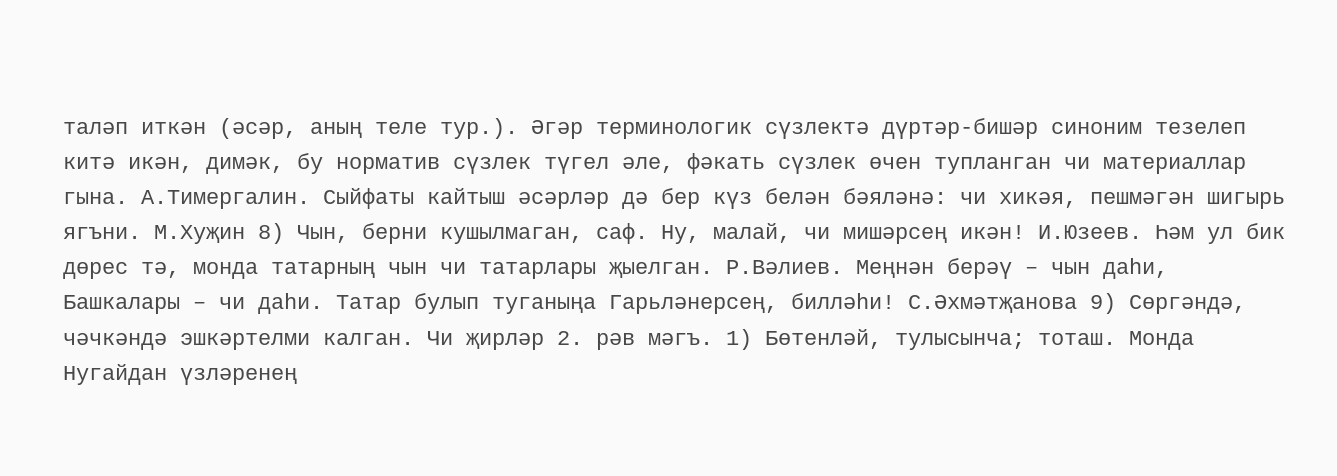таләп иткән (әсәр, аның теле тур.). Әгәр терминологик сүзлектә дүртәр-бишәр синоним тезелеп китә икән, димәк, бу норматив сүзлек түгел әле, фәкать сүзлек өчен тупланган чи материаллар гына. А.Тимергалин. Сыйфаты кайтыш әсәрләр дә бер күз белән бәяләнә: чи хикәя, пешмәгән шигырь ягъни. М.Хуҗин 8) Чын, берни кушылмаган, саф. Ну, малай, чи мишәрсең икән! И.Юзеев. Һәм ул бик дөрес тә, монда татарның чын чи татарлары җыелган. Р.Вәлиев. Меңнән берәү – чын даһи, Башкалары – чи даһи. Татар булып туганыңа Гарьләнерсең, билләһи! С.Әхмәтҗанова 9) Сөргәндә, чәчкәндә эшкәртелми калган. Чи җирләр 2. рәв мәгъ. 1) Бөтенләй, тулысынча; тоташ. Монда Нугайдан үзләренең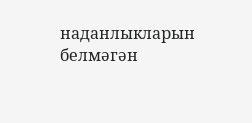наданлыкларын белмәгән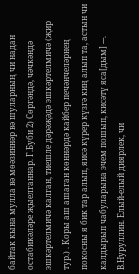байтак кына мулла вә мөәзиннәр вә шуларның чи надан остабикәләре җыелганнар. Г.Буби 2) Сөргәндә, чәчкәндә эшкәртелмичә калган, тиешле дәрәҗәдә эшкәртелмичә (җир тур.) . Коры аш ашаган көннәрдә кайбер печәнчеләрнең покосны я бик тар алып, яисә күрер күзгә киң алып та, астын чи калдырып чабуларына эчем пошып, кисәтү яса[дым] ---. В.Нуруллин. Елый-елый диярлек, чи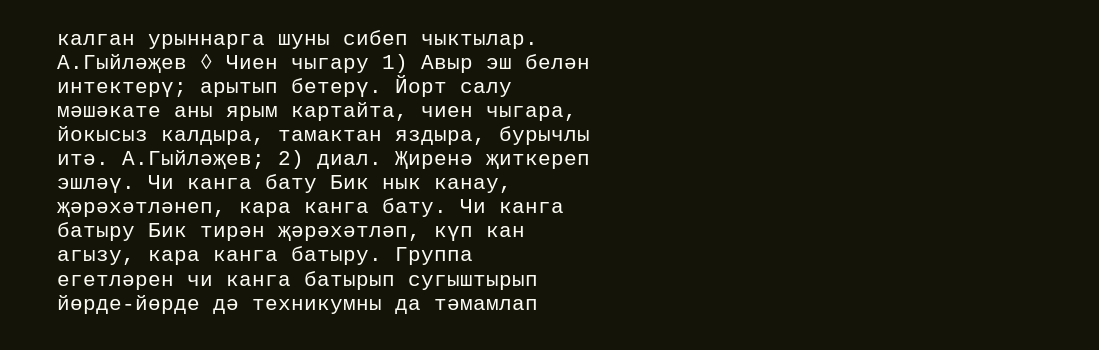калган урыннарга шуны сибеп чыктылар. А.Гыйләҗев ◊ Чиен чыгару 1) Авыр эш белән интектерү; арытып бетерү. Йорт салу мәшәкате аны ярым картайта, чиен чыгара, йокысыз калдыра, тамактан яздыра, бурычлы итә. А.Гыйләҗев; 2) диал. Җиренә җиткереп эшләү. Чи канга бату Бик нык канау, җәрәхәтләнеп, кара канга бату. Чи канга батыру Бик тирән җәрәхәтләп, күп кан агызу, кара канга батыру. Группа егетләрен чи канга батырып сугыштырып йөрде-йөрде дә техникумны да тәмамлап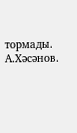тормады. А.Хәсәнов.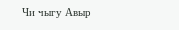Чи чыгу Авыр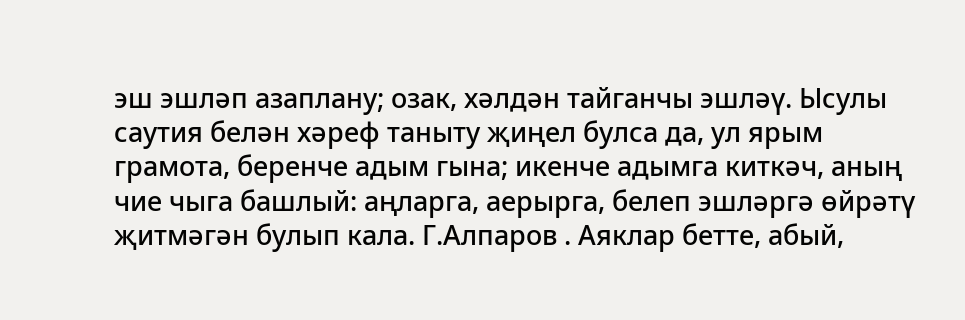эш эшләп азаплану; озак, хәлдән тайганчы эшләү. Ысулы саутия белән хәреф таныту җиңел булса да, ул ярым грамота, беренче адым гына; икенче адымга киткәч, аның чие чыга башлый: аңларга, аерырга, белеп эшләргә өйрәтү җитмәгән булып кала. Г.Алпаров . Аяклар бетте, абый,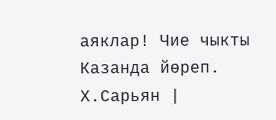аяклар! Чие чыкты Казанда йөреп. Х.Сарьян |